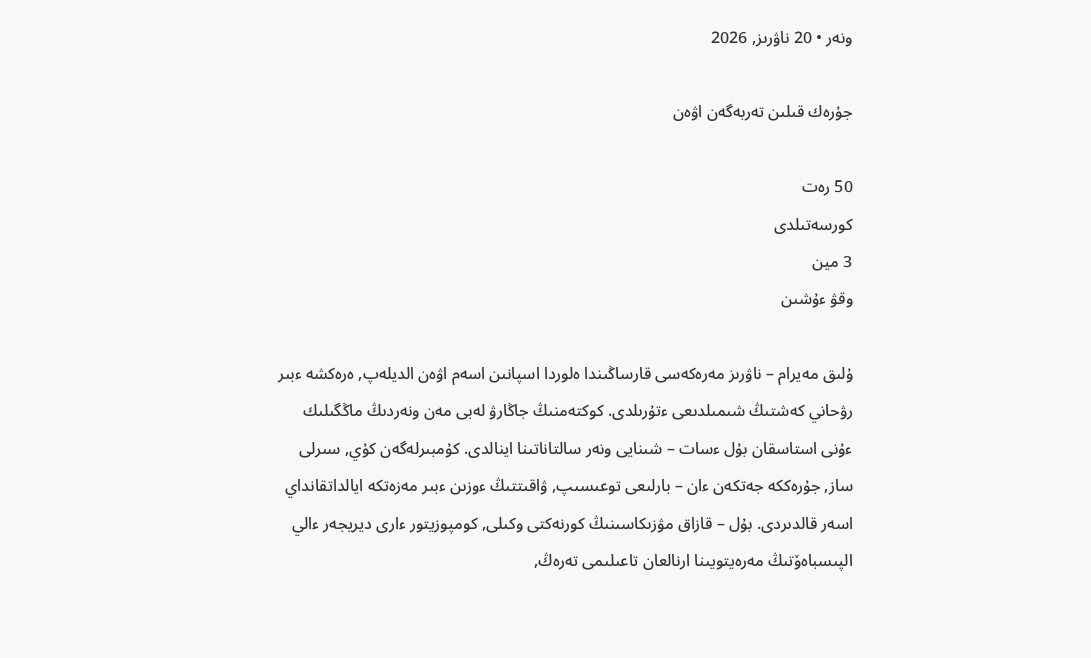ونەر • 20 ناۋرىز, 2026

جۇرەك قىلىن تەربەگەن اۋەن

50 رەت
كورسەتىلدى
3 مين
وقۋ ءۇشىن

ۇلىق مەيرام – ناۋرىز مەرەكەسى قارساڭىندا ەلوردا اسپانىن اسەم اۋەن الديلەپ, ەرەكشە ءبىر رۋحاني كەشتىڭ شىمىلدىعى ءتۇرىلدى. كوكتەمنىڭ جاڭارۋ لەبى مەن ونەردىڭ ماڭگىلىك ءۇنى استاسقان بۇل ءسات – شىنايى ونەر سالتاناتىنا اينالدى. كۇمبىرلەگەن كۇي, سىرلى ساز, جۇرەككە جەتكەن ءان – بارلىعى توعىسىپ, ۋاقىتتىڭ ءوزىن ءبىر مەزەتكە ايالداتقانداي اسەر قالدىردى. بۇل – قازاق مۋزىكاسىنىڭ كورنەكتى وكىلى, كومپوزيتور ءارى ديريجەر ءالي الپىسباەۆتىڭ مەرەيتويىنا ارنالعان تاعىلىمى تەرەڭ,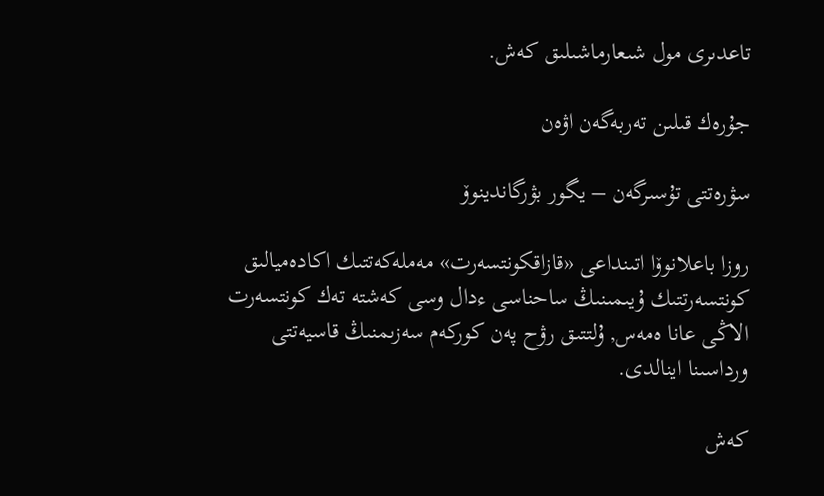تاعدىرى مول شىعارماشىلىق كەش.

جۇرەك قىلىن تەربەگەن اۋەن

سۋرەتتى تۇسىرگەن – يگور بۋرگاندينوۆ

روزا باعلانوۆا اتىنداعى «قازاقكونتسەرت» مەملەكەتتىك اكادەميالىق كونتسەرتتىك ۇيىمىنىڭ ساحناسى ءدال وسى كەشتە تەك كونتسەرت الاڭى عانا ەمەس, ۇلتتىق رۋح پەن كوركەم سەزىمنىڭ قاسيەتتى ورداسىنا اينالدى.

كەش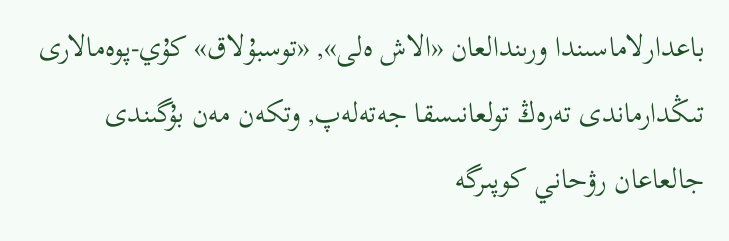باعدارلاماسىندا ورىندالعان «الاش ەلى», «توسبۇلاق» كۇي-پوەمالارى تىڭدارماندى تەرەڭ تولعانىسقا جەتەلەپ, وتكەن مەن بۇگىندى جالعاعان رۋحاني كوپىرگە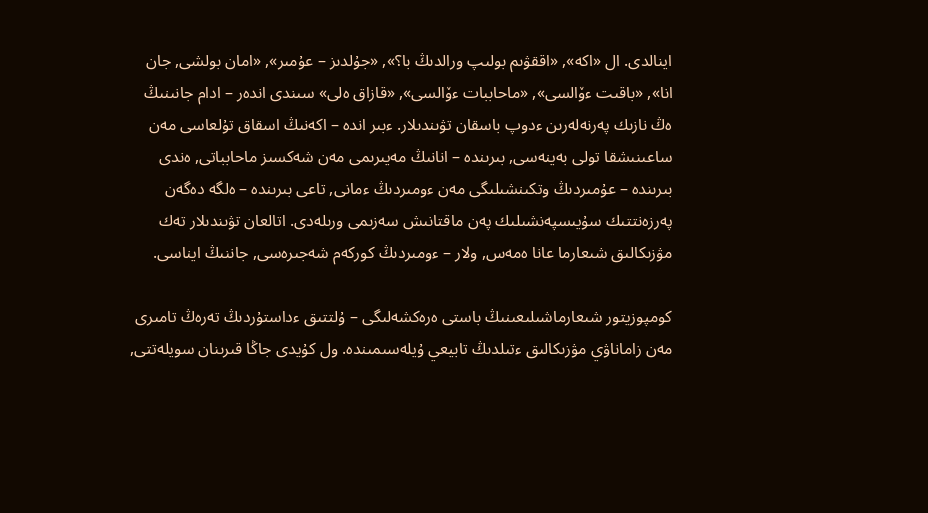اينالدى. ال «اكە», «اققۋىم بولىپ ورالدىڭ با؟», «جۇلدىز – عۇمىر», «امان بولشى, جان انا», «باقىت ءۆالسى», «ماحاببات ءۆالسى», «قازاق ەلى» سىندى اندەر – ادام جانىنىڭ ەڭ نازىك پەرنەلەرىن ءدوپ باسقان تۋىندىلار. ءبىر اندە – اكەنىڭ اسقاق تۇلعاسى مەن ساعىنىشقا تولى بەينەسى, بىرىندە – انانىڭ مەيىرىمى مەن شەكسىز ماحابباتى, ەندى بىرىندە – عۇمىردىڭ وتكىنشىلىگى مەن ءومىردىڭ ءمانى, تاعى بىرىندە – ەلگە دەگەن پەرزەنتتىك سۇيىسپەنشىلىك پەن ماقتانىش سەزىمى ورىلەدى. اتالعان تۋىندىلار تەك مۋزىكالىق شىعارما عانا ەمەس, ولار – ءومىردىڭ كوركەم شەجىرەسى, جاننىڭ ايناسى.

كومپوزيتور شىعارماشىلىعىنىڭ باستى ەرەكشەلىگى – ۇلتتىق ءداستۇردىڭ تەرەڭ تامىرى مەن زاماناۋي مۋزىكالىق ءتىلدىڭ تابيعي ۇيلەسىمىندە. ول كۇيدى جاڭا قىرىنان سويلەتتى,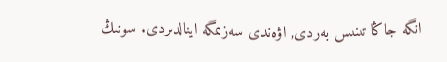انگە جاڭا تىنىس بەردى, اۋەندى سەزىمگە اينالدىردى. سونىڭ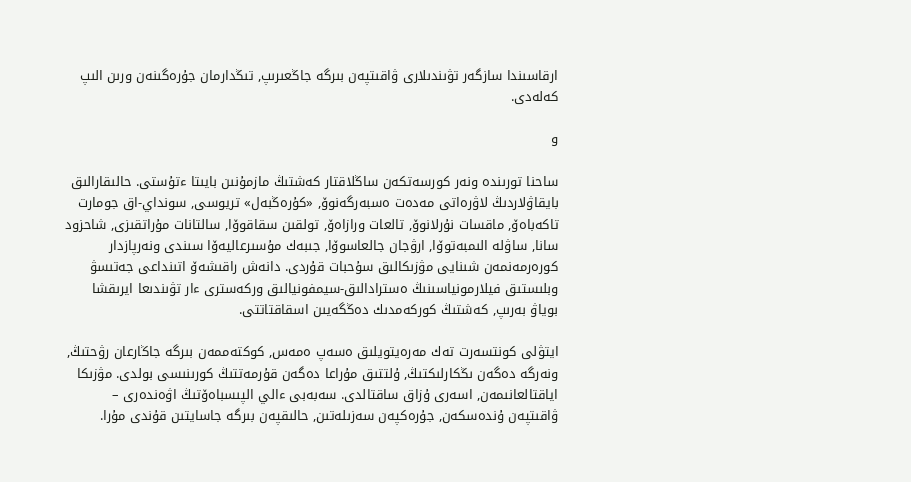ارقاسىندا سازگەر تۋىندىلارى ۋاقىتپەن بىرگە جاڭعىرىپ, تىڭدارمان جۇرەگىنەن ورىن الىپ كەلەدى.

و

ساحنا تورىندە ونەر كورسەتكەن ساڭلاقتار كەشتىڭ مازمۇنىن بايىتا ءتۇستى. حالىقارالىق بايقاۋلاردىڭ لاۋرەاتى مەدەت ەسبەرگەنوۆ, «كۇرەڭبەل» تريوسى, سونداي-اق جومارت تاكەباەۆ, ماقسات نۇرلانوۆ, تالعات ورازاەۆ, تولقىن سقاقوۆا, سالتانات مۇراتقىزى, شاحزود سانا, ساۋلە الىمبەتوۆا, ارۋجان جالعاسوۆا, جىبەك مۇسىرعاليەۆا سىندى ونەرپازدار كورەرمەنمەن شىنايى مۋزىكالىق سۇحبات قۇردى. دانەش راقىشەۆ اتىنداعى جەتىسۋ وبلىستىق فيلارمونياسىنىڭ ەسترادالىق-سيمفونيالىق وركەسترى ءار تۋىندىعا ايرىقشا بوياۋ بەرىپ, كەشتىڭ كوركەمدىك دەڭگەيىن اسقاقتاتتى.

ايتۋلى كونتسەرت تەك مەرەيتويلىق ەسەپ ەمەس, كوكتەممەن بىرگە جاڭارعان رۋحتىڭ, ونەرگە دەگەن ىڭكارلىكتىڭ, ۇلتتىق مۇراعا دەگەن قۇرمەتتىڭ كورىنىسى بولدى. مۋزىكا اياقتالعانىمەن, اسەرى ۇزاق ساقتالدى. سەبەبى ءالي الپىسباەۆتىڭ اۋەندەرى – ۋاقىتپەن ۇندەسكەن, جۇرەكپەن سەزىلەتىن, حالىقپەن بىرگە جاسايتىن قۇندى مۇرا.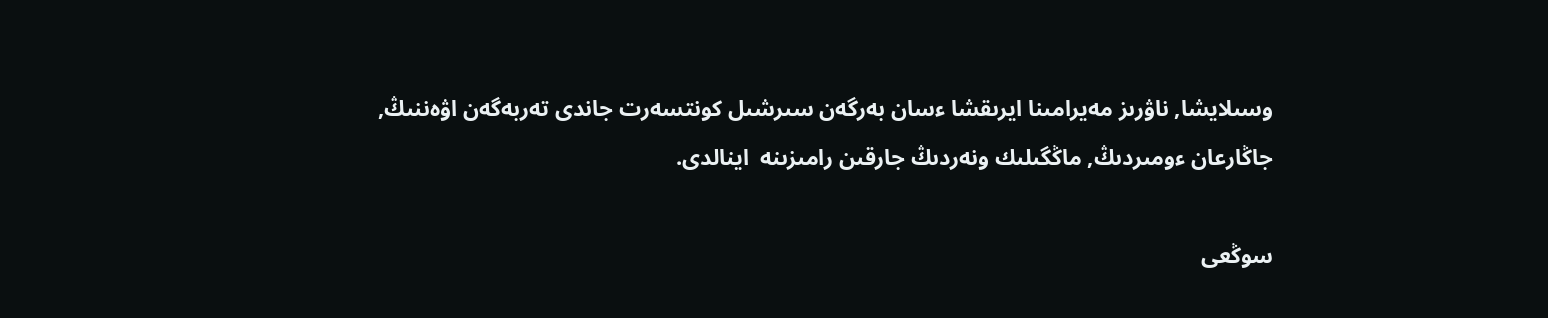وسىلايشا, ناۋرىز مەيرامىنا ايرىقشا ءسان بەرگەن سىرشىل كونتسەرت جاندى تەربەگەن اۋەننىڭ, جاڭارعان ءومىردىڭ, ماڭگىلىك ونەردىڭ جارقىن رامىزىنە  اينالدى.

سوڭعى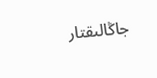جاڭالىقتار